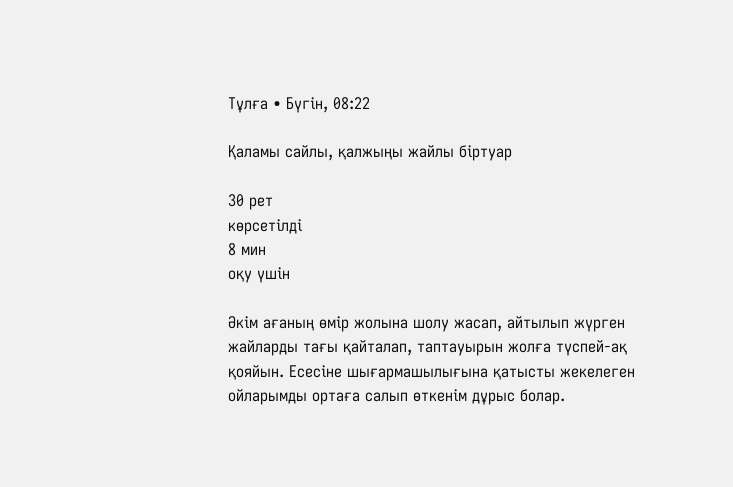Тұлға • Бүгін, 08:22

Қаламы сайлы, қалжыңы жайлы біртуар

30 рет
көрсетілді
8 мин
оқу үшін

Әкім ағаның өмір жолына шолу жасап, айтылып жүрген жайларды тағы қайталап, таптауырын жолға түспей-ақ қояйын. Есесіне шығармашылығына қатысты жекелеген ойларымды ортаға салып өткенім дұрыс болар.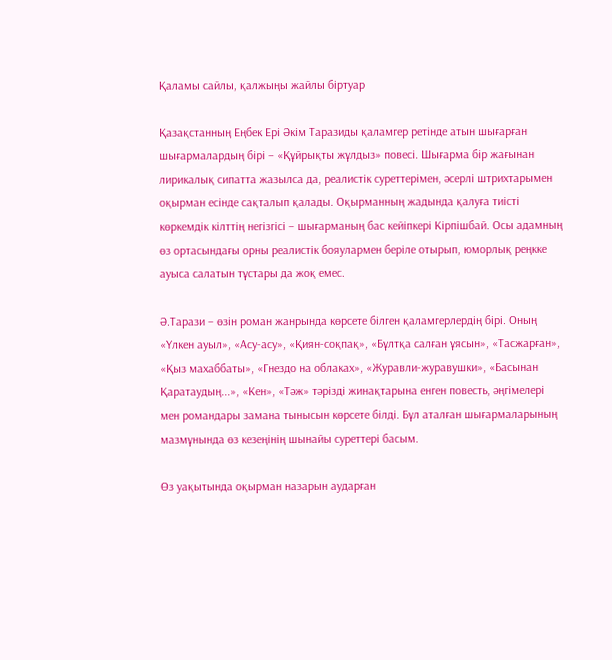Қаламы сайлы, қалжыңы жайлы біртуар

Қазақстанның Еңбек Ері Әкім Таразиды қаламгер ретінде атын шығарған шығармалардың бірі – «Құйрықты жұлдыз» повесі. Шығарма бір жағынан лирикалық сипатта жазылса да, реалистік суреттерімен, әсерлі штрихтарымен оқырман есінде сақталып қалады. Оқырманның жадында қалуға тиісті көркемдік кілттің негізгісі – шығарманың бас кейіпкері Кірпішбай. Осы адамның өз ортасындағы орны реалистік бояулармен беріле отырып, юморлық реңкке ауыса салатын тұстары да жоқ емес.

Ә.Тарази – өзін роман жанрында көрсете білген қаламгерлердің бірі. Оның «Үлкен ауыл», «Асу-асу», «Қиян-соқпақ», «Бұлтқа салған ұясын», «Тасжарған», «Қыз махаббаты», «Гнездо на облаках», «Журавли-журавушки», «Басынан Қаратаудың...», «Кен», «Тәж» тәрізді жинақтарына енген повесть, әңгімелері мен романдары замана тынысын көрсете білді. Бұл аталған шығармаларының мазмұнында өз кезеңінің шынайы суреттері басым.

Өз уақытында оқырман назарын аударған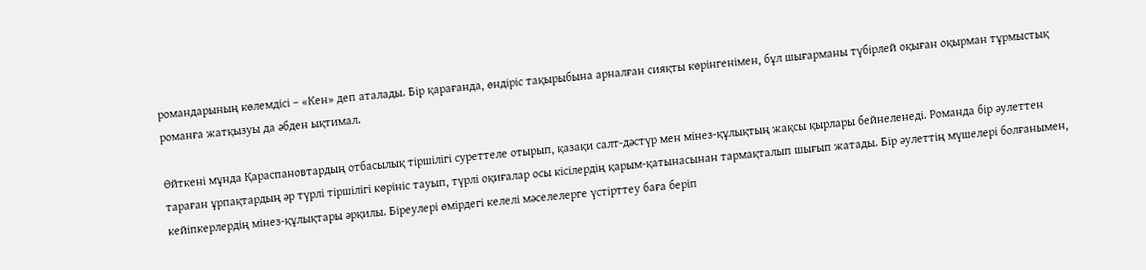романдарының көлемдісі – «Кен» деп аталады. Бір қарағанда, өндіріс тақырыбына арналған сияқты көрінгенімен, бұл шығарманы түбірлей оқыған оқырман тұрмыстық романға жатқызуы да әбден ықтимал.

Өйткені мұнда Қараспановтардың отбасылық тіршілігі суреттеле отырып, қазақи салт-дәстүр мен мінез-құлықтың жақсы қырлары бейнеленеді. Романда бір әулеттен тараған ұрпақтардың әр түрлі тіршілігі көрініс тауып, түрлі оқиғалар осы кісілердің қарым-қатынасынан тармақталып шығып жатады. Бір әулеттің мүшелері болғанымен, кейіпкерлердің мінез-құлықтары әрқилы. Біреулері өмірдегі келелі мәселелерге үстірттеу баға беріп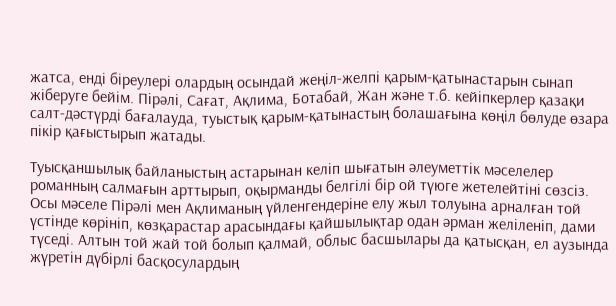жатса, енді біреулері олардың осындай жеңіл-желпі қарым-қатынастарын сынап жіберуге бейім. Пірәлі, Сағат, Ақлима, Ботабай, Жан және т.б. кейіпкерлер қазақи салт-дәстүрді бағалауда, туыстық қарым-қатынастың болашағына көңіл бөлуде өзара пікір қағыстырып жатады.

Туысқаншылық байланыстың астарынан келіп шығатын әлеуметтік мәселелер романның салмағын арттырып, оқырманды белгілі бір ой түюге жетелейтіні сөзсіз. Осы мәселе Пірәлі мен Ақлиманың үйленгендеріне елу жыл толуына арналған той үстінде көрініп, көзқарастар арасындағы қайшылықтар одан әрман желіленіп, дами түседі. Алтын той жай той болып қалмай, облыс басшылары да қатысқан, ел аузында жүретін дүбірлі басқосулардың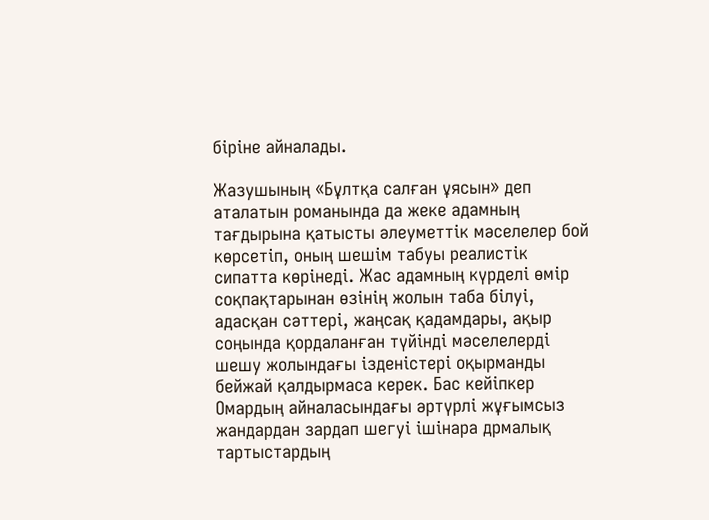біріне айналады.

Жазушының «Бұлтқа салған ұясын» деп аталатын романында да жеке адамның тағдырына қатысты әлеуметтік мәселелер бой көрсетіп, оның шешім табуы реалистік сипатта көрінеді. Жас адамның күрделі өмір соқпақтарынан өзінің жолын таба білуі, адасқан сәттері, жаңсақ қадамдары, ақыр соңында қордаланған түйінді мәселелерді шешу жолындағы ізденістері оқырманды бейжай қалдырмаса керек. Бас кейіпкер Омардың айналасындағы әртүрлі жұғымсыз жандардан зардап шегуі ішінара дрмалық тартыстардың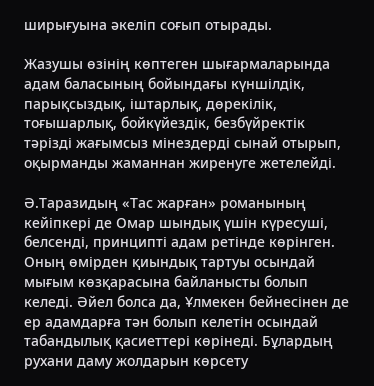ширығуына әкеліп соғып отырады.

Жазушы өзінің көптеген шығармаларында адам баласының бойындағы күншілдік, парықсыздық, іштарлық, дөрекілік, тоғышарлық, бойкүйездік, безбүйректік тәрізді жағымсыз мінездерді сынай отырып, оқырманды жаманнан жиренуге жетелейді.

Ә.Таразидың «Тас жарған» романының кейіпкері де Омар шындық үшін күресуші, белсенді, принципті адам ретінде көрінген. Оның өмірден қиындық тартуы осындай мығым көзқарасына байланысты болып келеді. Әйел болса да, Ұлмекен бейнесінен де ер адамдарға тән болып келетін осындай табандылық қасиеттері көрінеді. Бұлардың рухани даму жолдарын көрсету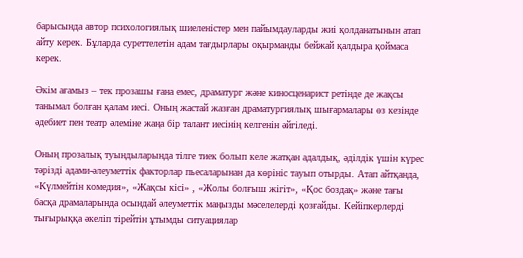барысында автор психологиялық шиеленістер мен пайымдауларды жиі қолданатынын атап айту керек. Бұларда суреттелетін адам тағдырлары оқырманды бейжай қалдыра қоймаса керек.

Әкім ағамыз – тек прозашы ғана емес, драматург және киносценарист ретінде де жақсы танымал болған қалам иесі. Оның жастай жазған драматургиялық шығармалары өз кезінде әдебиет пен театр әлеміне жаңа бір талант иесінің келгенін әйгіледі.

Оның прозалық туындыларында тілге тиек болып келе жатқан адалдық, әділдік үшін күрес тәрізді адами-әлеуметтік факторлар пьесаларынан да көрініс тауып отырды. Атап айтқанда, «Күлмейтін комедия», «Жақсы кісі» , «Жолы болғыш жігіт», «Қос боздақ» және тағы басқа драмаларында осындай әлеуметтік маңызды мәселелерді қозғайды. Кейіпкерлерді тығырыққа әкеліп тірейтін ұтымды ситуациялар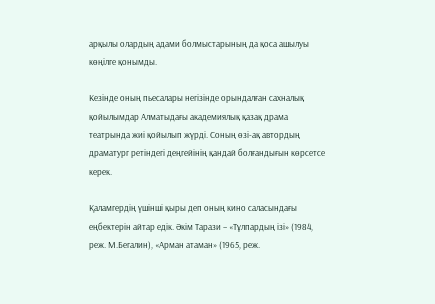арқылы олардың адами болмыстарының да қоса ашылуы көңілге қонымды.

Кезінде оның пьесалары негізінде орындалған сахналық қойылымдар Алматыдағы академиялық қазақ драма театрында жиі қойылып жүрді. Соның өзі-ақ автордың драматург ретіндегі деңгейінің қандай болғандығын көрсетсе керек.

Қаламгердің үшінші қыры деп оның кино саласындағы еңбектерін айтар едік. Әкім Тарази – «Тұлпардың ізі» (1984, реж. М.Бегалин), «Арман атаман» (1965, реж.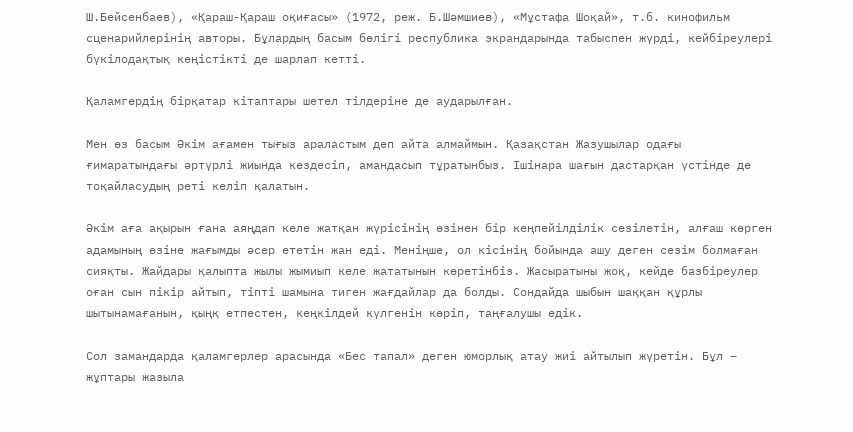Ш.Бейсенбаев), «Қараш-Қараш оқиғасы» (1972, реж. Б.Шәмшиев), «Мұстафа Шоқай», т.б. кинофильм сценарийлерінің авторы. Бұлардың басым бөлігі республика экрандарында табыспен жүрді, кейбіреулері бүкілодақтық кеңістікті де шарлап кетті.

Қаламгердің бірқатар кітаптары шетел тілдеріне де аударылған.

Мен өз басым Әкім ағамен тығыз араластым деп айта алмаймын. Қазақстан Жазушылар одағы ғимаратындағы әртүрлі жиында кездесіп, амандасып тұратынбыз. Ішінара шағын дастарқан үстінде де тоқайласудың реті келіп қалатын.

Әкім аға ақырын ғана аяңдап келе жатқан жүрісінің өзінен бір кеңпейілділік сезілетін, алғаш көрген адамының өзіне жағымды әсер ететін жан еді. Меніңше, ол кісінің бойында ашу деген сезім болмаған сияқты. Жайдары қалыпта жылы жымиып келе жататынын көретінбіз. Жасыратыны жоқ, кейде базбіреулер оған сын пікір айтып, тіпті шамына тиген жағдайлар да болды. Сондайда шыбын шаққан құрлы шытынамағанын, қыңқ етпестен, кеңкілдей күлгенін көріп, таңғалушы едік.

Сол замандарда қаламгерлер арасында «Бес тапал» деген юморлық атау жиі айтылып жүретін. Бұл – жұптары жазыла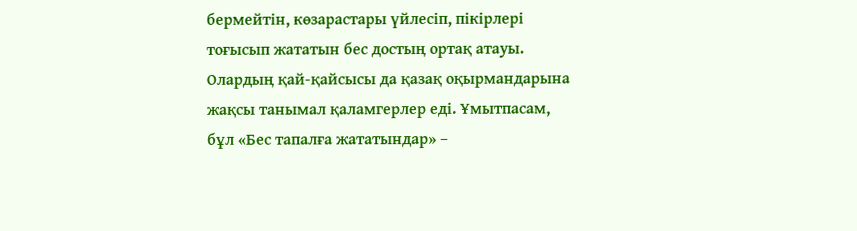бермейтін, көзарастары үйлесіп, пікірлері тоғысып жататын бес достың ортақ атауы. Олардың қай-қайсысы да қазақ оқырмандарына жақсы танымал қаламгерлер еді. Ұмытпасам, бұл «Бес тапалға жататындар» –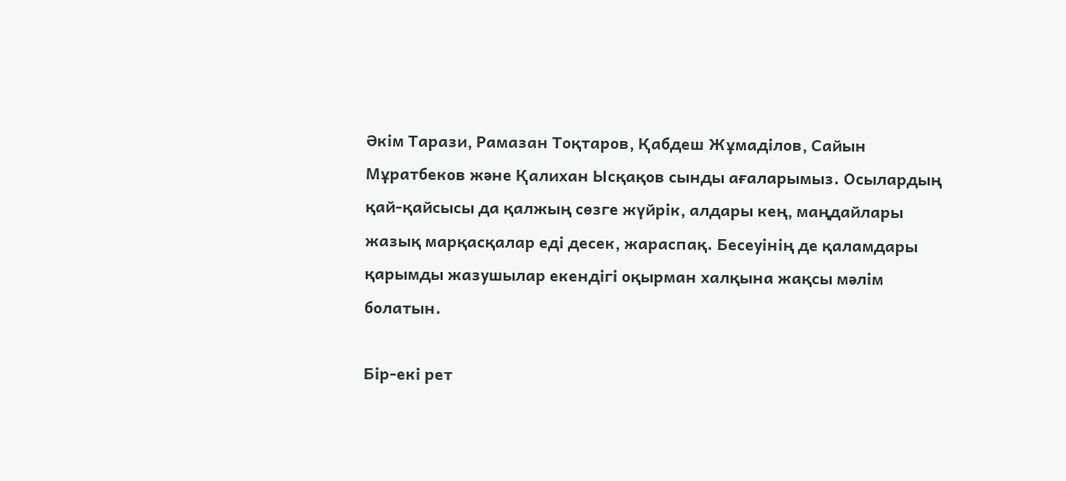Әкім Тарази, Рамазан Тоқтаров, Қабдеш Жұмаділов, Сайын Мұратбеков және Қалихан Ысқақов сынды ағаларымыз. Осылардың қай-қайсысы да қалжың сөзге жүйрік, алдары кең, маңдайлары жазық марқасқалар еді десек, жараспақ. Бесеуінің де қаламдары қарымды жазушылар екендігі оқырман халқына жақсы мәлім болатын.

Бір-екі рет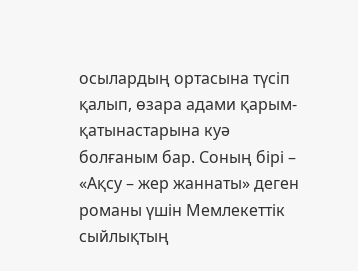осылардың ортасына түсіп қалып, өзара адами қарым-қатынастарына куә болғаным бар. Соның бірі – «Ақсу – жер жаннаты» деген романы үшін Мемлекеттік сыйлықтың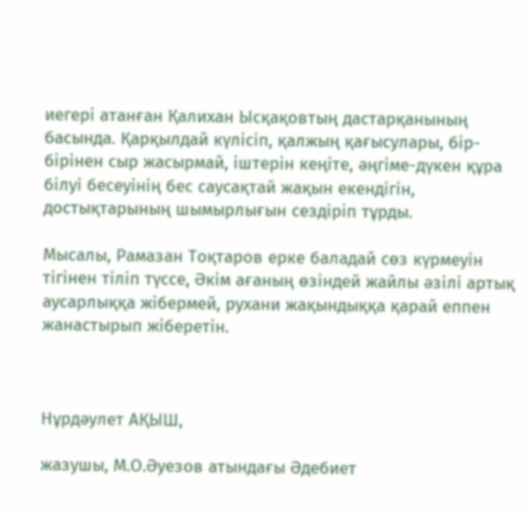иегері атанған Қалихан Ысқақовтың дастарқанының басында. Қарқылдай күлісіп, қалжың қағысулары, бір-бірінен сыр жасырмай, іштерін кеңіте, әңгіме-дүкен құра білуі бесеуінің бес саусақтай жақын екендігін, достықтарының шымырлығын сездіріп тұрды.

Мысалы, Рамазан Тоқтаров ерке баладай сөз күрмеуін тігінен тіліп түссе, Әкім ағаның өзіндей жайлы әзілі артық аусарлыққа жібермей, рухани жақындыққа қарай еппен жанастырып жіберетін.



Нұрдәулет АҚЫШ,

жазушы, М.О.Әуезов атындағы Әдебиет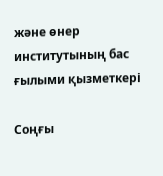және өнер институтының бас ғылыми қызметкері

Соңғы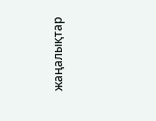жаңалықтар